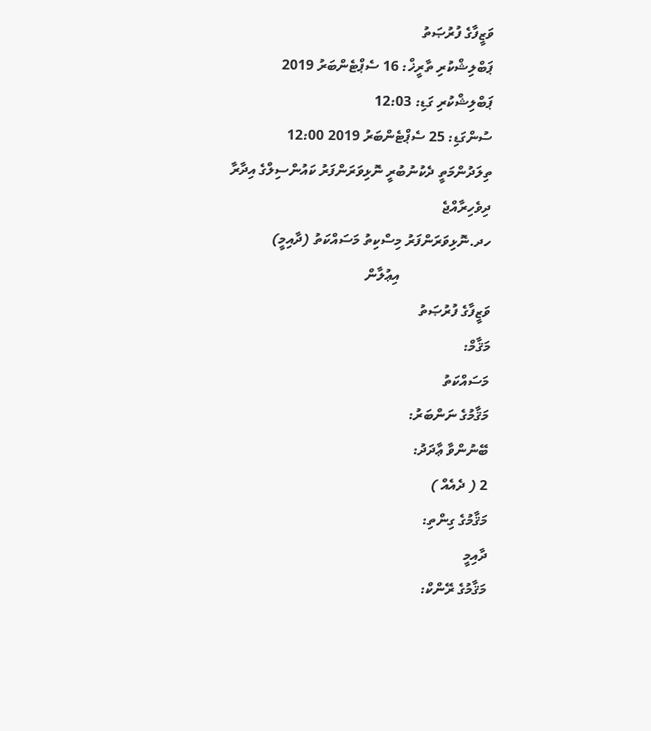ވަޒީފާގެ ފުރުޞަތު
ޕަބްލިޝްކުރި ތާރީޚް: 16 ސެޕްޓެންބަރު 2019
ޕަބްލިޝްކުރި ގަޑި: 12:03
ސުންގަޑި: 25 ސެޕްޓެންބަރު 2019 12:00
ތިލަދުންމަތީ ދެކުނުބުރީ ނޮޅިވަރަންފަރު ކައުންސިލްގެ އިދާރާ
ދިވެހިރާއްޖެ
ހދ.ނޮޅިވަރަންފަރު މިސްކިތު މަސައްކަތު (ދާއިމީ)
                         އިޢުލާން
ވަޒީފާގެ ފުރުޞަތު
މަޤާމް:
މަސައްކަތު
މަޤާމުގެ ނަންބަރު:
ބޭނުންވާ ޢާދަދު:
2 ( ދެއެއް )
މަޤާމުގެ ގިންތި:
ދާއިމީ
މަޤާމުގެ ރޭންކް: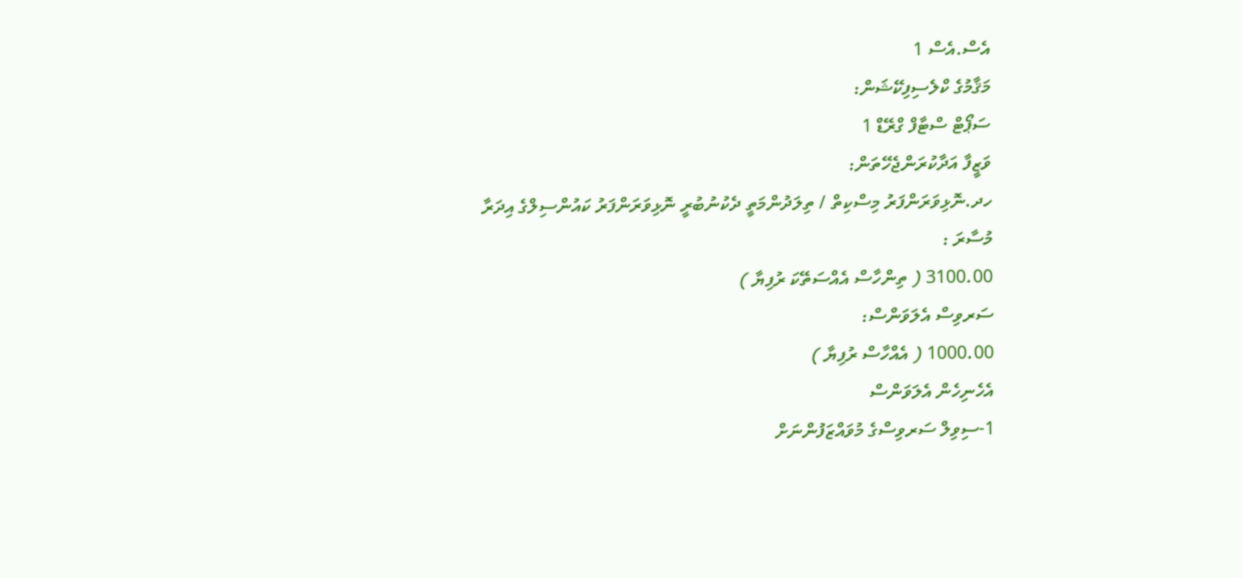އެސް.އެސް 1
މަޤާމުގެ ކްލެސިފިކޭޝަން:
ސަޕޯޓް ސްޓާފް ގްރޭޑް 1
ވަޒީފާ އަދާކުރަންޖެހޭތަން:
ހދ.ނޮޅިވަރަންފަރު މިސްކިތް / ތިލަދުންމަތީ ދެކުނުބުރީ ނޮޅިވަރަންފަރު ކައުންސިލްގެ އިދަރާ
މުސާރަ :
3100.00 ( ތިންހާސް އެއްސަތޭކަ ރުފިޔާ )
ސަރވިސް އެލަވަންސް:
1000.00 ( އެއްހާސް ރުފިޔާ )
އެހެނިހެން އެލަވަންސް
1-ސިވިލް ސަރވިސްގެ މުވައްޒަފުންނަށް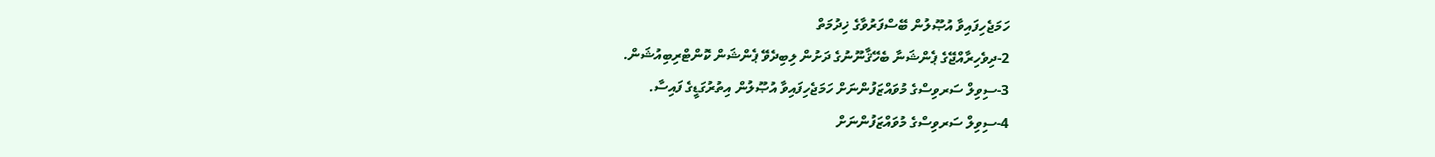ހަމަޖެހިފައިވާ އުޞޫލުން ބޭސްފަރުވާގެ ޚިދުމަތް
2-ދިވެހިރާއްޖޭގެ ޕެންޝަނާ ބެހޭޤާނޫނުގެ ދަށުން ލިބިދެވޭ ޕެންޝަން ކޮންޓްރިބިއުޝަން.
3-ސިވިލް ސަރވިސްގެ މުވައްޒަފުންނަށް ހަމަޖެހިފައިވާ އުޞޫލުން އިތުރުގަޑީގެ ފައިސާ.
4-ސިވިލް ސަރވިސްގެ މުވައްޒަފުންނަށް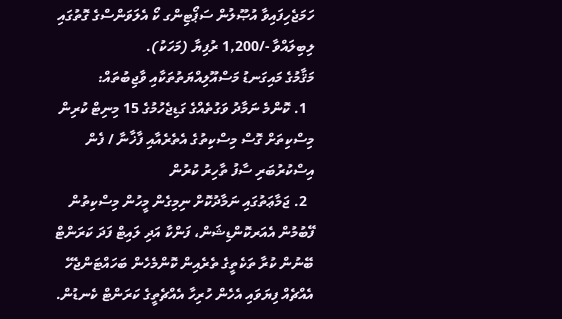ހަމަޖެހިފައިވާ އުޞޫލުން ސަޕޯޓިންގ ކޯ އެލަވަންސްގެ ގޮތުގައި ލިބިލައްވާ -/1,200 ރުފިޔާ (މަހަކު).
މަޤާމުގެ މައިގަނޑު މަސްއޫލިއްޔަތުތަކާއި ވާޖިބުތައް:
  1. ކޮންމެ ނަމާދު ވަގުތެއްގެ ގަޑިޖެހުމުގެ 15 މިނިޓް ކުރިން މިސްކިތަށް ގޮސް މިސްކިތުގެ އެތެރެއާއި ފާޚާނާ / ފެން އިސްކުރުބަރި ސާފު ތާހިރު ކުރުން
  2. ޖަމާޢަތުގައި ނަމާދުކޮށް ނިމިގެން މީހުން މިސްކިތުން ފޭބުމުން އެއަރކޮންޑިޝަން، ފަންކާ އަދި ލައިޓް ފަދަ ކަރަންޓް ބޭނުން ކުރާ ތަކެތީގެ ތެރެއިން ކޮންމެހެން ބަހައްޓަންޖެހޭ އެއްޗެއް ފިޔަވައި އެހެން ހުރިހާ އެއްޗެތީގެ ކަރަންޓް ކެނޑުން.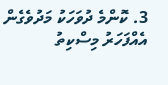3. ކޮންމެ ދުވަހަކު މަދުވެގެން އެއްފަހަރު މިސްކިތު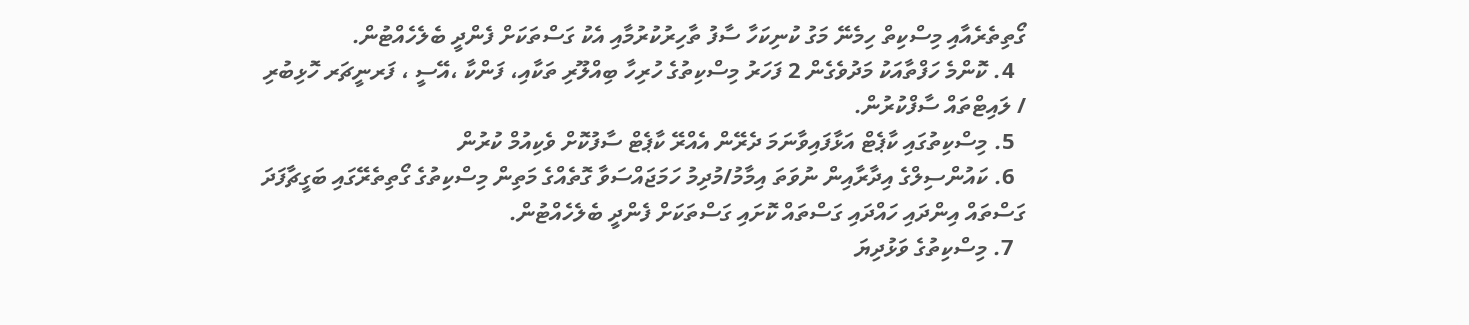ގޯތިތެރެއާއި މިސްކިތް ހިމެނޭ މަގު ކުނިކަހާ ސާފު ތާހިރުކުރުމާއި އެކު ގަސްތަކަށް ފެންދީ ބެލެހެއްޓުން.
  4. ކޮންމެ ހަފްތާއަކު މަދުވެގެން 2 ފަހަރު މިސްކިތުގެ ހުރިހާ ބިއްލޫރި ތަކާއި، ފަންކާ ،އޭސީ ، ފަރނީޗަރ ހޮޅިބުރި / ލައިޓްތައް ސާފްކުރުން.
  5. މިސްކިތުގައި ކާޕެޓް އަޅާފައިވާނަމަ ދެރޭން އެއްރޭ ކާޕެޓް ސާފުކޮށް ވެކިއުމް ކުރުން
  6. ކައުންސިލްގެ އިދާރާއިން ނުވަތަ އިމާމު/މުދިމު ހަމަޖައްސަވާ ގޮތެއްގެ މަތިން މިސްކިތުގެ ގޯތިތެރޭގައި ބަގީޗާފަދަ ގަސްތައް އިންދައި ހައްދައި ގަސްތައް ކޮށައި ގަސްތަކަށް ފެންދީ ބެލެހެއްޓުން.
  7. މިސްކިތުގެ ވަޅުދިޔަ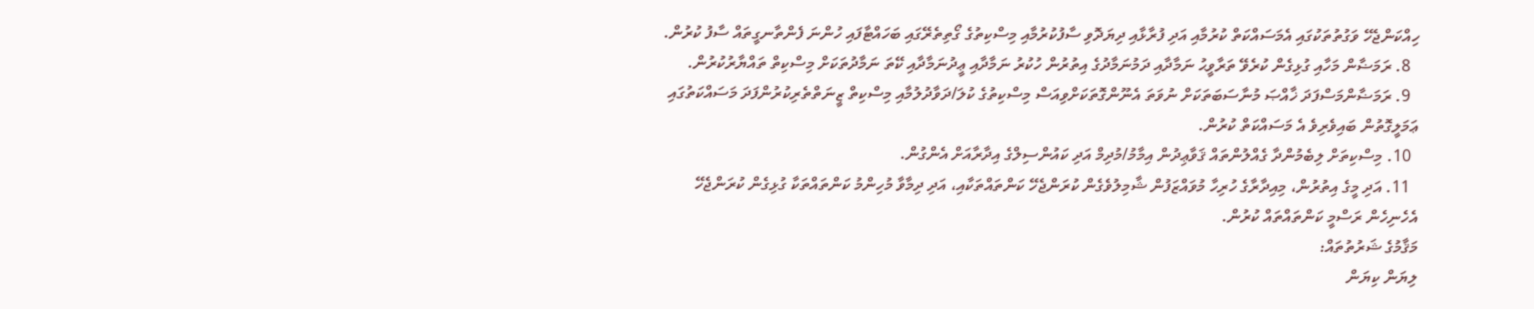ހިއްކަންޖެހޭ ވަގުތުތަކުގައި އެމަސައްކަތް ކުރުމާއި އަދި ފުރާޅާއި ދިޔަދޮވި ސާފުކުރުމާއި މިސްކިތުގެ ގޯތިތެރޭގައި ބަހައްޓާފައި ހުންނަ ފެންތާނގީތައް ސާފު ކުރުން.
  8. ރަމަޟާން މަހާއި ގުޅިގެން ކުރެވޭ ތަރާވީޙު ނަމާދާއި ދަމުނަމާދުގެ އިތުރުން ހުކުރު ނަމާދާއި ޢީދުނަމާދާއި ކޭތަ ނަމާދުތަކަށް މިސްކިތް ތައްޔާރުކުރުން.
  9. ރަމަޟާންމަސްފަދަ ޚާއްޞަ މުނާސަބަތަކަށް ނުވަތަ އެނޫންގޮތަކަށްވިއަސް މިސްކިތުގެ ކުލަ/ދަވާދުލުމާއި މިސްކިތް ޒީނަތްތެރިކުރުންފަދަ މަސައްކަތުގައި ޢަމަލީގޮތުން ބައިވެރިވެ އެ މަސައްކަތް ކުރުން.
  10. މިސްކިތަށް ލިބެމުންދާ ގެއްލުންތައް ޤަވާޢިދުން އިމާމު/މުދިމް އަދި ކައުންސިލްގެ އިދާރާއަށް އެންގުން.
  11. އަދި މީގެ އިތުރުން، މިއިދާރާގެ ހުރިހާ މުވައްޒަފުން ޝާމިލުވެގެން ކުރަންޖެހޭ ކަންތައްތަކާއި، އަދި ދިމާވާ މުހިންމު ކަންތައްތަކާ ގުޅިގެން ކުރަންޖެހޭ އެހެނިހެން ރަސްމީ ކަންތައްތައް ކުރުން.
މަޤާމުގެ ޝަރުތުތައް:
ލިޔަން ކިޔަން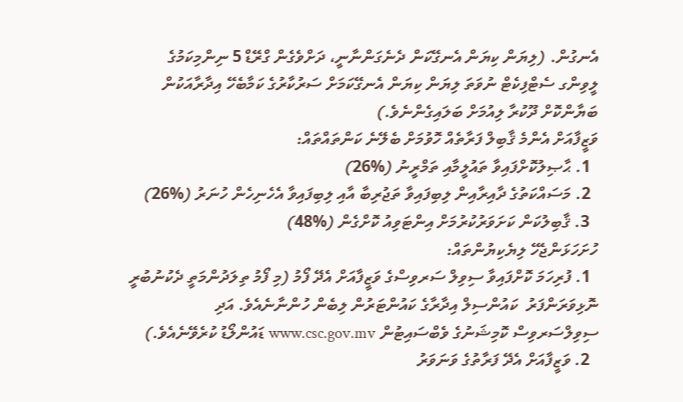އެނގުން. (ލިޔަން ކިޔަން އެނގޭކަން ދެނެގަންނާނީ، ދަށްވެގެން ގްރޭޑް 5 ނިންމިކަމުގެ ލީވިންގ ސެޓްފިކެޓް ނުވަތަ ލިޔަން ކިޔަން އެނގޭކަމަށް ސަރުކާރުގެ ކަމާބެހޭ އިދާރާއަކުން ބަޔާންކޮށް ދޫކުރާ ލިއުމަށް ބަލައިގެންނެވެ.)
ވަޒީފާއަށް އެންމެ ޤާބިލް ފަރާތެއް ހޮވުމަށް ބެލޭނެ ކަންތައްތައް:
  1. ޙާޞިލުކޮށްފައިވާ ތައުލީމާއި ތަމްރީނު (%26)
  2. މަސައްކަތުގެ ދާއިރާއިން ލިބިފައިވާ ތަޖުރިބާ އާއި ލިބިފައިވާ އެހެނިހެން ހުނަރު (%26)
  3. ޤާބިލުކަން ކަށަވަރުކުރުމަށް އިންޓަވިއު ކޮށްގެން (%48)
ހުށަހަޅަންޖެހޭ ލިޔެކިޔުންތައް:
  1. ފުރިހަމަ ކޮށްފައިވާ ސިވިލް ސަރވިސްގެ ވަޒީފާއަށް އެދޭ ފޯމު (މި ފޯމު ތިލަދުންމަތީ ދެކުނުބުރީ ނޮޅިވަރަންފަރު  ކައުންސިލް އިދާރާގެ ކައުންޓަރުން ލިބެން ހުންނާނެއެވެ. އަދި ސިވިލްސަރވިސް ކޮމިޝަނުގެ ވެބްސައިޓުން www.csc.gov.mv ޑައުންލޯޑު ކުރެވޭނެއެވެ.)
  2. ވަޒީފާއަށް އެދޭ ފަރާތުގެ ވަނަވަރު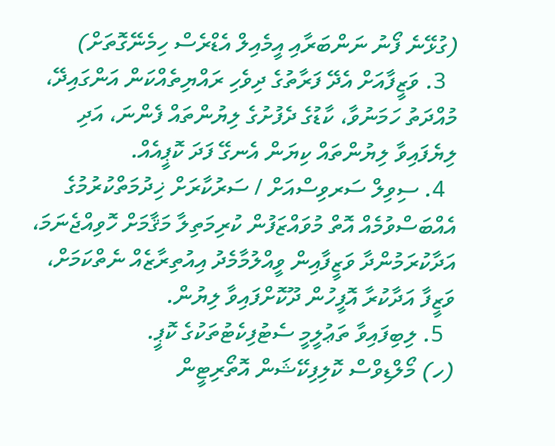(ގުޅޭނެ ފޯނު ނަންބަރާއި އީމެއިލް އެޑްރެސް ހިމެނޭގޮތަށް)
  3. ވަޒީފާއަށް އެދޭ ފަރާތުގެ ދިވެހި ރައްޔިތެއްކަން އަންގައިދޭ، މުއްދަތު ހަމަނުވާ، ކާޑުގެ ދެފުށުގެ ލިޔުންތައް ފެންނަ، އަދި ލިޔެފައިވާ ލިޔުންތައް ކިޔަން އެނގޭ ފަދަ ކޮޕީއެއް.
  4. ސިވިލް ސަރވިސްއަށް / ސަރުކާރަށް ޚިދުމަތްކުރުމުގެ އެއްބަސްވުމެއް އޮތް މުވައްޒަފުން ކުރިމަތިލާ މަޤާމަށް ހޮވިއްޖެނަމަ، އަދާކުރަމުންދާ ވަޒީފާއިން ވީއްލުމާމެދު އިއުތިރާޒެއް ނެތްކަމަށް، ވަޒީފާ އަދާކުރާ އޮފީހުން ދޫކޮށްފައިވާ ލިޔުން.
  5. ލިބިފައިވާ ތަޢުލީމީ ސެޓުފިކެޓުތަކުގެ ކޮޕީ.
(ހ) މޯލްޑިވްސް ކޮލިފިކޭޝަން އޮތޯރިޓީން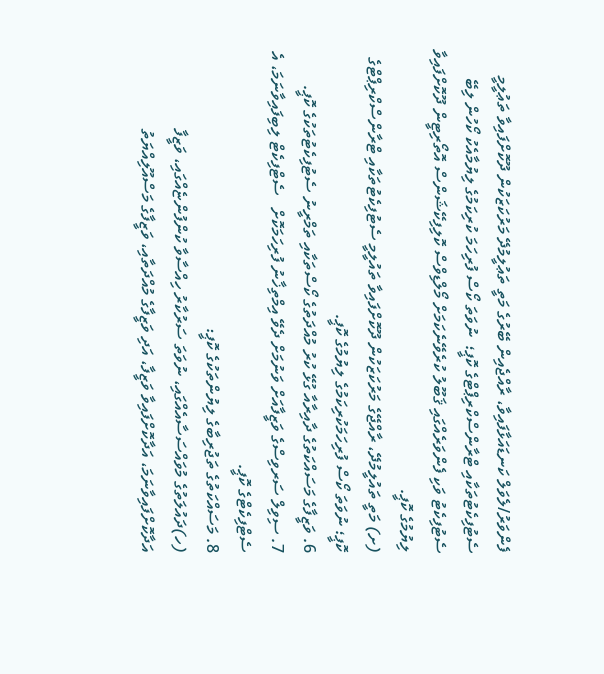ފެންވަރު/ލެވަލް ކަނޑައަޅާފައިވާ، ރާއްޖެއިން ބޭރުގެ މަތީ ތަޢުލީމުދޭ މަރުކަޒަކުން ދޫކޮށްފައިވާ ތަޢުލީމީ ސެޓުފިކެޓުތަކާއި ޓްރާންސްކްރިޕްޓްގެ ކޮޕީ؛  ނުވަތަ ކޯސް ފުރިހަމަ ކުރިކަމުގެ ލިޔުމާއެކު ކޯހުން ލިބޭ ސެޓުފިކެޓު ވަކި ފެންވަރެއްގައި ޤަބޫލު ކުރެވޭނެކަމަށް މޯލްޑިވްސް ކޮލިފިކޭޝަންސް އޮތޯރިޓީން ދޫކޮށްފައިވާ ލިޔުމުގެ ކޮޕީ.
(ށ) މަތީ ތައުލީމުދޭ، ރާއްޖޭގެ މަރުކަޒަކުން ދޫކޮށްފައިވާ ތައުލީމީ ސެޓުފިކެޓުތަކާއި ޓްރާންސްކްރިޕްޓްގެ ކޮޕީ؛ ނުވަތަ ކޯސް ފުރިހަމަކުރިކަމުގެ ލިޔުމުގެ ކޮޕީ.
6. ވަޒީފާގެ މަސައްކަތުގެ ދާއިރާއާ ގުޅޭ ކުރު މުއްދަތުގެ ކޯސްތަކާއި ތަމްރީނު ސެޓުފިކެޓުތަކުގެ ކޮޕީ.
7. ސިވިލް ސަރވިސްގެ ވަޒީފާއަށް ވަނުމަށް ދެވޭ އިމްތިޚާނު ފުރިހަމަކޮށް   ސެޓްފިކެޓް ލިބިފައިވާނަމަ، އެ ސެޓްފިކެޓްގެ ކޮޕީ.
8. މަސައްކަތުގެ ތަޖުރިބާގެ ލިޔުންތަކުގެ ކޮޕީ:
(ހ)ދައުލަތުގެ މުވައްސަސާއެއްގައި، ނުވަތަ ސަރުކާރު ހިއްސާވާ ކުންފުންޏެއްގައި، ވަޒީފާ އަދާކޮށްފައިވާނަމަ، އަދާކޮށްފައިވާ ވަޒީފާ، އަދި ވަޒީފާގެ މުއްދަތާއި، ވަޒީފާގެ މަސްއޫލިއްޔަތު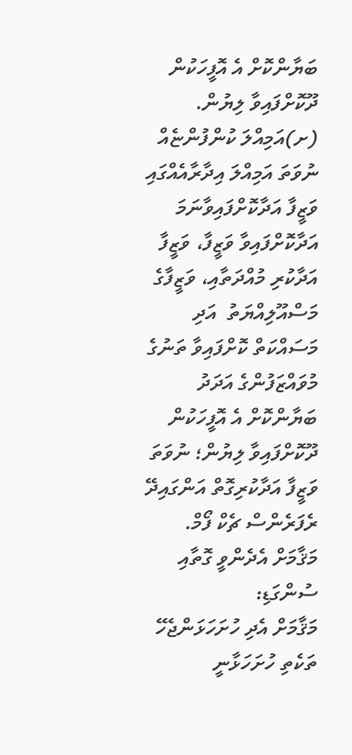ބަޔާންކޮށް އެ އޮފީހަކުން ދޫކޮށްފައިވާ ލިޔުން.
(ށ)އަމިއްލަ ކުންފުންޏެއް ނުވަތަ އަމިއްލަ އިދާރާއެއްގައި ވަޒީފާ އަދާކޮށްފައިވާނަމަ އަދާކޮށްފައިވާ ވަޒީފާ، ވަޒީފާ އަދާކުރި މުއްދަތާއި، ވަޒީފާގެ މަސްއޫލިއްޔަތު  އަދި މަސައްކަތް ކޮށްފައިވާ ތަނުގެ މުވައްޒަފުންގެ އަދަދު ބަޔާންކޮށް އެ އޮފީހަކުން ދޫކޮށްފައިވާ ލިޔުން؛ ނުވަތަ ވަޒީފާ އަދާކުރިގޮތް އަންގައިދޭ ރެފަރެންސް ޗެކް ފޯމް.
މަޤާމަށް އެދެންވީ ގޮތާއި ސުންގަޑި:
މަޤާމަށް އެދި ހުށަހަޅަންޖެހޭ ތަކެތި ހުށަހަޅާނީ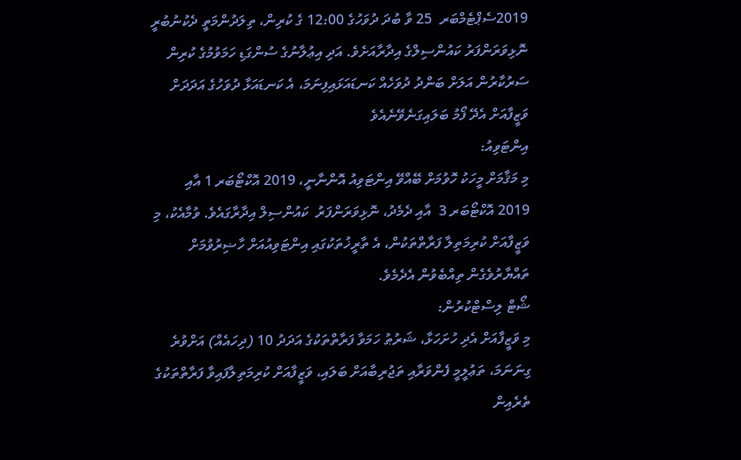2019ސެޕްޓެމްބަރ  25 ވާ ބުދަ ދުވަހުގެ 12:00 ގެ ކުރިން، ތިލަދުންމަތީ ދެކުނުބުރީ ނޮޅިވަރަންފަރު ކައުންސިލްގެ އިދާރާއަށެވެ. އަދި އިޢުލާނުގެ ސުންގަޑި ހަމަވުމުގެ ކުރިން ސަރުކާރުން އަލަށް ބަންދު ދުވަހެއް ކަނޑައަޅައިފިނަމަ، އެ ކަނޑައަޅާ ދުވަހުގެ އަދަދަށް ވަޒީފާއަށް އެދޭ ފޯމު ބަލައިގަނެވޭނެއެވެ
އިންޓަވިއު:
މި މަޤާމަށް މީހަކު ހޮވުމަށް ބޭއްވޭ އިންޓަވިއު އޮންނާނީ، 2019 އޮކްޓޯބަރ 1 އާއި  2019 އޮކްޓޯބަރ 3  އާއި ދެމެދު، ނޮޅިވަރަންފަރު  ކައުންސިލް އިދާރާގައެވެ. ވުމާއެކު، މި ވަޒީފާއަށް ކުރިމަތިލާ ފަރާތްތަކުން، އެ ތާރީޚުތަކުގައި އިންޓަވިއުއަށް ހާޟިރުވުމަށް ތައްޔާރުވެގެން ތިއްބެވުން އެދެމެވެ.
ޝޯޓް ލިސްޓްކުރުން:
މި ވަޒީފާއަށް އެދި ހުށަހަޅާ، ޝަރުޠު ހަމަވާ ފަރާތްތަކުގެ އަދަދު 10 (ދިހައެއް) އަށްވުރެ ގިނަނަމަ، ތަޢުލީމީ ފެންވަރާއި ތަޖުރިބާއަށް ބަލައި، ވަޒީފާއަށް ކުރިމަތިލާފައިވާ ފަރާތްތަކުގެ ތެރެއިން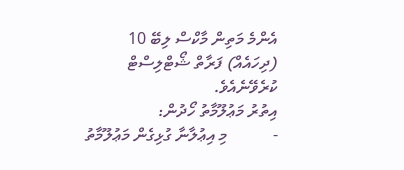އެންމެ މަތިން މާކްސް ލިބޭ 10 (ދިހައެއް) ފަރާތް ޝޯޓްލިސްޓް ކުރެވޭނެއެވެ.
އިތުރު މަޢުލޫމާތު ހޯދުން:
-           މި އިޢުލާނާ ގުޅިގެން މަޢުލޫމާތު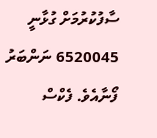ސާފުކުރުމަށް ގުޅާނީ 6520045 ނަންބަރު ފޯނާއެވެ. ފެކްސް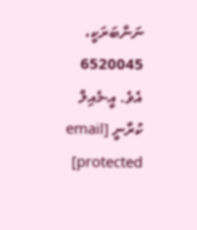ނަންބަރަކީ، 6520045 އެވެ. އީ-މެއިލް ކުރާނީ [email protected]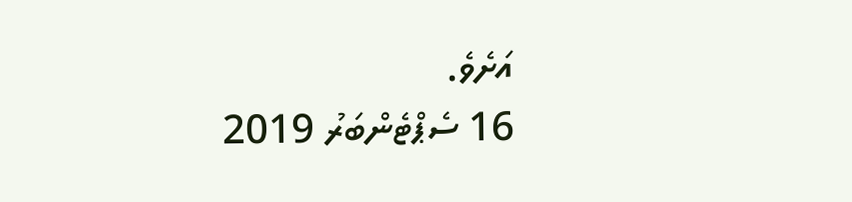އަށެވެ.
16 ސެޕްޓެންބަރު 2019